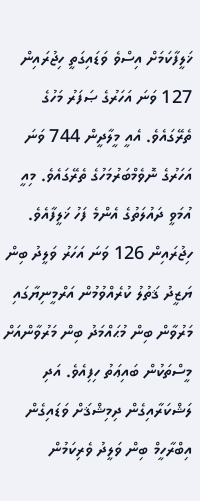ޚަލީފާކަމަށް އިސްވެ ވަޑައިގަތީ ހިޖުރައިން 127 ވަނަ އަހަރުގެ ޞަފަރު މަހުގެ ތެރޭގައެވެ. އެއީ މީލާދީން 744 ވަނަ އަހަރުގެ ނޮވެމްބަރުމަހުގެ ތެރޭގައެވެ. މިއީ އުމަވީ ދައުލަތުގެ އެންމެ ފަހު ޚަލީފާއެވެ. ހިޖުރައިން 126 ވަނަ އަހަރު ވަލީދު ބިން ޔަޒީދު ޤަތުލު ކުރެއްވުމުން އަރްމީނިޔާގައި މަރުވާން ބިން މުޙައްމަދު ބިން މަރުވާންއަށް މީސްތަކުން ބައިޢަތު ހިފިއެވެ. އަދި ލަޝްކަރާއިގެން ދިމިޝްޤަށް ވަޑައިގެން އިބްރާހީމް ބިން ވަލީދު ވެރިކަމުން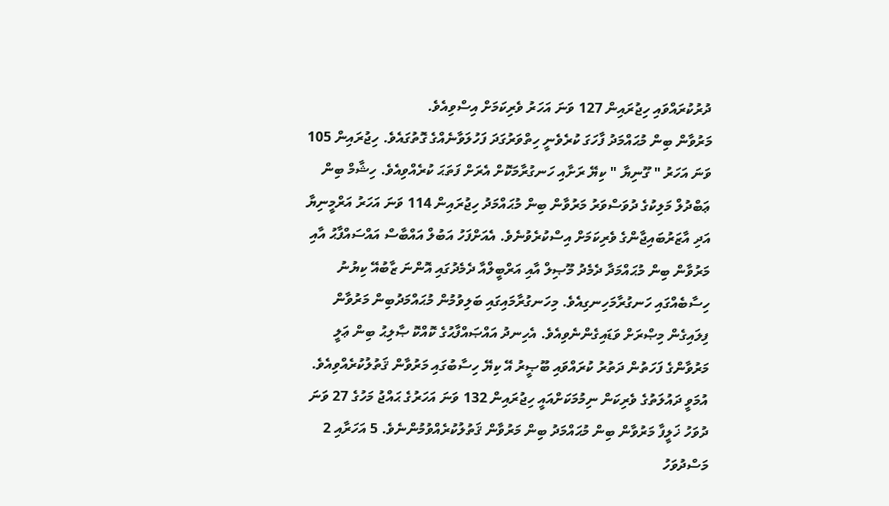ދުރުކުރައްވައި ހިޖުރައިން 127 ވަނަ އަހަރު ވެރިކަމަށް އިސްވިއެވެ.
މަރުވާން ބިން މުޙައްމަދު ފާހަގަ ކުރެވެނީ ހިތްވަރުގަދަ ފަހުލަވާނެއްގެ ގޮތުގައެވެ. ހިޖުރައިން 105 ވަނަ އަހަރު " ގޫނިޔާ " ކިޔޭ ރަށާއި ހަނގުރާމަކޮށް އެރަށް ފަތަޙަ ކުރެއްވިއެވެ. ހިޝާމް ބިން ޢަބްދުލް މަލިކުގެ ދުވަސްވަރު މަރުވާން ބިން މުޙައްމަދު ހިޖުރައިން 114 ވަނަ އަހަރު އަރްމީނިޔާ އަދި އާޒަރުބައިޖާންގެ ވެރިކަމަށް އިސްކުރެވުނެވެ. އެއަށްފަހު އަބުލް އައްބާސް އައްސައްފާޙު އާއި މަރުވާން ބިން މުޙައްމަދާ ދެމެދު މޫޞިލް އާއި އަރްބީލްއާ ދެމެދުގައި އޮންނަ ޒާބުއޭ ކިޔުނު ހިސާބެއްގައި ހަނގުރާމަހިނގިއެވެ. މިހަނގުރާމައިގައި ބަލިވުމުން މުޙައްމަދުބިން މަރުވާން ފިލައިގެން މިޞްރަށް ވަޑައިގެންނެވިއެވެ. އެހިނދު އައްޞައްފާޙުގެ ކޮއްކޮ ޞާލިޙު ބިން ޢަލީ މަރުވާންގެ ފަހަތުން ދަތުރު ކުރައްވައި ބޫޞީރު އޭ ކިޔޭ ހިސާބުގައި މަރުވާން ޤަތުލުކުރެއްވިއެވެ.
އުމަވީ ދައުލަތުގެ ވެރިކަން ނިމުމަކަށްއައީ ހިޖުރައިން 132 ވަނަ އަހަރުގެ ޙައްޖު މަހުގެ 27 ވަނަ ދުވަހު ޚަލީފާ މަރުވާން ބިން މުޙައްމަދު ބިން މަރުވާން ޤަތުލުކުރެއްވުމުންނެވެ. 5 އަހަރާއި 2 މަސްދުވަހު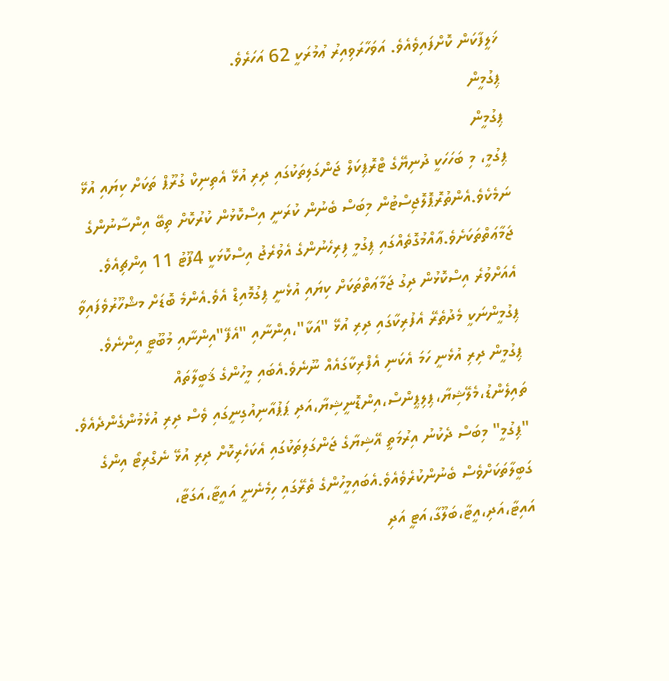ޚަލީފާކަން ކޮށްފައިވެއެވެ. އަވަހާރަވިއިރު ޢުމުރަކީ 62 އަހަރެވެ.
ޕިގުމީން
ޕިގުމީން
ޕިގުމީ، މި ބަހަހަކީ ދުނިޔޭގެ ޓްރޮޕިކަލް ޖަންގަލިތަކުގައި ދިރި އުޅޭ އެތިނިކް ގުރޫޕް ތަކަށް ކިޔައި އުޅޭ ނަމެކެވެ.އެންތުރޮޕޮލޮޖިސްޓުން މިބަސް ބެނުން ކުރަނީ އިސްކޮޅުން ކުރުކޮށް ތިބޭ އިންސާނުންގެ ޖަމާޢަތްތަކަށެވެ.ޢާއްމުގޮތެއްގައި ޕިގުމީ ފިރިހެނުންގެ އެވުރެޖު އިސްކޮޅަކީ 4ފޫޓު 11 އިންޗިއެވެ.
އެއަށްވުރެ އިސްކޮޅުން ދިގު ޖަމާޢަތްތަކަށް ކިޔައި އުޅެނީ ޕިގުމޮއިޑް އެވެ.އެންމެ ބޮޑަށް މޝްހޫރުވެފައިވާ ޕިގުމީންނަކީ މެދުތެރޭ އެފުރިކާގައި ދިރި އުޅޭ "އަކާ"،އިންނާއި "އެފޭ"އިންނާއި މުބޫޓީ އިންނެވެ.
ޕިގުމީން ދިރި އުޅެނީ ހަމަ އެކަނި އެފްރިކާގައެއް ނޫނެވެ.އެބައި މީހުންގެ ޤަބީލާތައް ތައިލެންޑު،މެލޭޝިޔާ،ޕިލިޕީންސް،އިންޑޮނީޝިޔާ،އަދި ޕަޕުއާނިއުގިނީގައި ވެސް ދިރި އުޅެމުންގެންދެއެވެ.
"ޕިގުމީ" މިބަސް ދެކުނު އިރުމަތީ އޭޝިޔާގެ ޖަންގަލިތަކުގައި އެކަހެރިކޮށް ދިރި އުޅޭ ނެގްރިޓޯ އިންގެ ގަބީލާތަކަށްވެސް ބެނުންކުރެވެއެވެ.އެބައިމީހުންގެ ތެރޭގައި ހިމެނެނީ އައީޓާ،އަގަޓާ، އައިޓާ،އަދި،އީޓާ،ބަލޫގާ،އަޓީ އަދި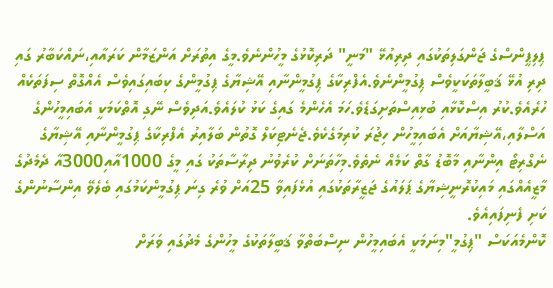ޕިލިޕީންސްގެ ޖަންގަލިތަކުގައި ދިރިއުޅޭ "މަނީ" ދަރިކޮޅުގެ މީހުންނެވެ.މީގެ އިތުރަށް އަންޒަމާން ކަރައާއި،ނައްކަބާރު ގައި ދިރި އުޅޭ ޤަބީލާތަކަކީވެސް ޕިގުމީންނެވެ.އެފްރިކާގެ ޕިގުމީންނާއި އޭޝިޔާގެ ޕިގުމީންގެ ކިބައިގައިވެސް އެއްގޮތް ސިފަތަކެއް ހުރެއެވެ.ކުރު އިސްކޮޅާއި ބުޅިއިސްތަށިގަޑެވެ.ހަމަ އެހެންމެ ގައިގެ ކަޅު ކުލައެވެ.އަދިވެސް ނޭގި އޮތްކަމަކީ އެބައިމީހުންގެ އަސްލާއި،އޭޝިޔާއަށް އެބައިމީހުން ހިޖުރަ ކުރިމަގެކެވެ.ޖެނެޓިކަލް ގޮތުން ބަލާއިރު އެފްރިކާގެ ޕިގުމީންނާއި އޭޝިޔާގެ ނެގްރިޓޯ އިންނާއި މާބޮޑު ގާތް ކަމެއް ނެތެވެ.މިހާތަނަށް ކުރެވުނު ދިރާސާތަކު ގައި މީގެ 1000އާއި3000އާ ދެމެދުގެ މާޒީއެއްގައި މައިކުރޮނީޝިޔާގެ ޕަލައުގެ ޖަޒީރާތަކުގައި އުޅެފައިވާ 25އަށް ވުރެ ގިނަ ޕިގުމީންކަމުގައި ބެލެވޭ އިންސާނުންގެ ކަށި ފެނިފައިއެވެ.
ކޮންމެއަކަސް "ޕިގުމީ"މިނަމަކީ އެބައިމީހުން ނިސްބަތްވާ ޤަބީލާތަކުގެ މީހުންގެ މެދުގައި ވަރަށް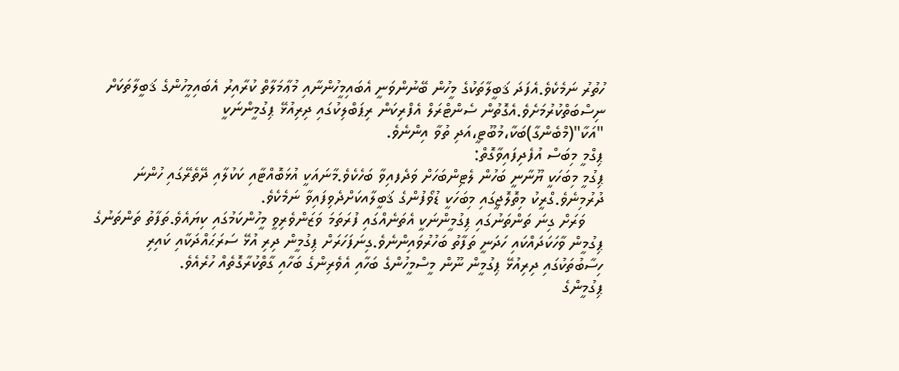ހުތުރު ނަމެކެވެ.އެފަދަ ޤަބީލާތަކުގެ މީހުން ބޭނުންވަނީ އެބައިމީހުންނާއި މުޢާމަލާތް ކުރާއިރު އެބައިމީހުންގެ ޤަބީލާތަކަށް ނިސްބަތްކުރުމަށެވެ.އެގޮތުން ސެންޓްރަލް އެފްރިކަން ރިޕަބްލިކުގައި ދިރިއުޅޭ ޕިގުމީންނަކީ "އަކާ"(މްބެންގާ)ބަކާ،މުބޫޓީ،އަދި ތުވާ އިންނެވެ.
ޕިގްމީ މިބަސް އުފެދިފައިވާގޮތް:
ޕިގުމީ މިބަހަކީ ޔޫނާނީ ބަހުން ލެޓިންބަހަށް ވަދެފއިވާ ބަހެކެވެ.މާނައަކީ އުޅަބޮއްޓާއި ކަކުލާއި ދޭތެރޭގައި ހުންނަ ދުރުމިނެވެ.ގްރީކު މިތޮލޮޖީގައި މިބަހަކީ ޑުވޯފުންގެ ޤަބީލާއކަށްދެވިފައިވާ ނަމެކެވެ.
    ވަރަށް ގިނަ ތަންތަނުގައި ޕިގުމީންނަކީ އެތަނެއްގައި ފުރަތަމަ ވަޒަންވެރިވީ މީހުންކަމުގައި ކިޔައެވެ.ތަފާތު ތަންތަނުގެ ޕިގުމީން ވާހަކަދައްކައި ހަދަނީ ތަފާތު ބަހުރުވައިންނެވެ.ގިނަފަހަރަށް ޕިގުމީން ދިރި އުޅޭ ސަރަޙައްދަކާއި ކައިރި ހިސާބުތަކުގައި ދިރިއުޅޭ ޕިގުމީން ނޫން މީސްމީހުންގެ ބަހާއި އެވެރިންގެ ބަހާއި ގާތްކުރާގޮތެއް ހުރެއެވެ.
ޕިގުމީންގެ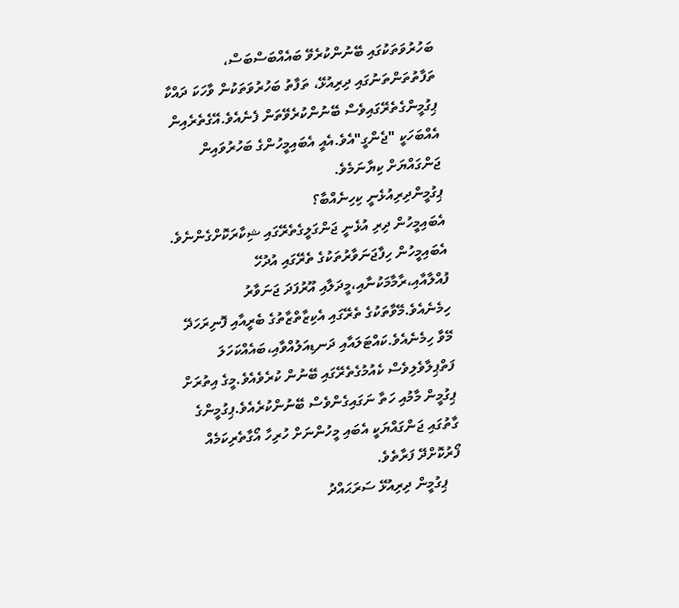ބަހުރުވަތަކުގައި ބޭނުންކުރެވޭ ބައެއްބަސްބަސް، ތަފާތުތަންތަނުގައި ދިރިއުޅޭ، ތަފާތު ބަހުރުވަތަކުން ވާހަކަ ދައްކާ ޕިގުމީންގެތެރޭގައިވެސް ބޭނުންކުރެވޭތަން ފެނެއެވެ.އޭގެތެރެއިން އެއްބަހަކީ "ޖެންގީ"އެވެ.އެއީ އެބައިމީހުންގެ ބަހުރުވައިން ޖަންގައްޔަށް ކިޔާނަމެވެ.
ޕިގުމީންދިރިއުޅެނީ ކިހިނެއްބާ؟
އެބައިމީހުން ދިރި އުޅެނީ ޖަންގަލީގެތެރޭގައި ޝިކާރަކޮށްގެންނެވެ. އެބައިމީހުން ހިފާޖަނަވާރުތަކުގެ ތެރޭގައި އުދުހޭ ފުއްލާއާއި،ރާމާމަކުނާއި،މީދަލާއި އޫރުފަދަ ޖަނަވާރު ހިމެނެއެވެ.މޭވާތަކުގެ ތެރޭގައި އެކިޒާތްޒާތުގެ ބެރީއާއި ފޮނިރަހަދޭ މޭވާ ހިމެނެއެވެ.ކައްޓަލައާއި ދަނޑިއަލުއްވާއި،ބައެއްކަހަލަ ފަތްޕިލާވެލިވެސް ކެއުމުގެތެރޭގައި ބޭނުން ކުރެވެއެވެ.މީގެ އިތުރަށް ޕިގުމީން މާމުއި ހަތާ ނަގައިގެންވެސް ބޭނުންކުރެއެވެ.ޕިގުމީންގެ ގާތުގައި ޖަންގައްޔަކީ އެބައި މީހުންނަށް ހުރިހާ އޯގާތެރިކަމެއް ފޯރުކޮށްދޭ ފަރާތެވެ.
    ޕިގުމީން ދިރިއުޅޭ ސަރަޙައްދު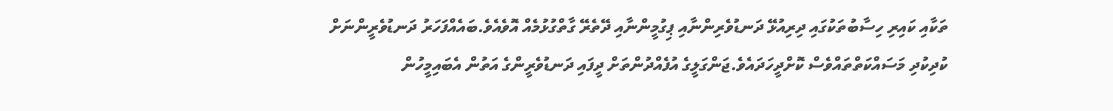ތަކާއި ކައިރި ހިސާބުތަކުގައި ދިރިއުޅޭ ދަނޑުވެރިންނާއި ޕިގުމީންނާއި ދޭތެރޭ ގާތްގުޅުމެއް އޮވެއެވެ.ބައެއްފަހަރު ދަނޑުވެރީންނަށް ކުދިކުދި މަސައްކަތްތައްވެސް ކޮށްދީހަދައެވެ.ޖަންގަލީގެ އުފެއްދުންތަށް ދީފައި ދަނޑުވެރީންގެ އަތުން އެބައިމީހުން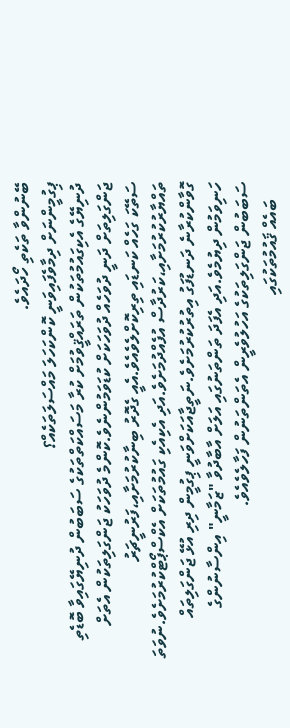ބޭނުންވާ ތަކެތި ހޯދައެވެ.
ޕިގުމީންނަށް ދިމާވެފައިވަނީ ކޮންކަހަލަ މައްސަލަތަކެއް؟
ދުނިޔޭގެ އެކިގައުމުތަކުން ތަރައްޤީވުމަށް ކުރާ މަސައްކަތްތަކުގެ ސަބަބުން ދުނިޔޭގައިވާ ބޮޑެތި ޖަންގަލިތަށް ދަނީ ދުވަހެއް ދުވަހަކަށް ކުޑަވަމުންނެވެ.ކޮންމެ ދުވަހަކު ޖަންގަލިތަކުން އެތަށް ސަތޭކަ ގަހެއް ކަނޑައި ތިރިކޮށްލެވެއެވެ.އެއީ ގެދޮރު ބިނާކުރުމަށާއި،ފަރުނީޗަރު ތައްޔާރުކުރުމަށާއި،ކަރުދާސް އުފެއްދުމަށެވެ.އަދި އެކިއެކި ގައުމުތަކަށް އެކްސްޕޯޓްކުރުމަށެވެ.ނުވަތަ ގޮވާންކުރާނެ ދަނޑުފަގު އިތުރުކުރުމަށެވެ.ނަތީޖާއަކަށްވަނީ ޕިގުމީން ދިރި އުޅޭ ޖަންގަލިތައް ހަނިވަމުން ދިޔުމެވެ.އަދި އެފަދަ ތަންތަނުގައި އަލަށް އާބާދުވާ "ޒަމާނީ" އިންސާނުންގެ ސަބަބުން ޖަންގަލިތަކުގެ އަހުލުވެރީން އެތަންތަނުން ފަހާލެވެއެވެ.
    ބައެއް ޤައުމުތަކުގައި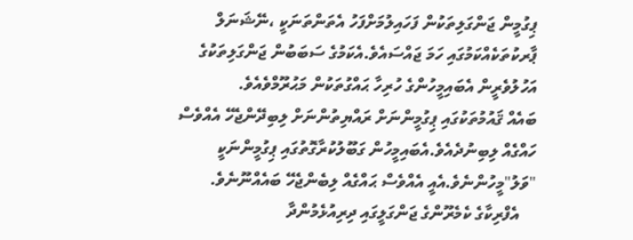ޕިގުމީން ޖަންގަލިތަކުން ފަހައިލުމަށްފަހު އެތަންތަނަކީ ،ނޭޝަނަލް ޕާރކުތަކެއްކަމުގައި ހަމަ ޖައްސައެވެ.އެކަމުގެ ސަބަބުން ޖަންގަލިތަކުގެ އަހުލުވެރީން އެބައިމީހުންގެ ހުރިހާ ޙައްގުތަކުން މަޙުރޫމްވެއެވެ.
ބައެއް ޤައުމުތަކުގައި ޕިގުމީންނަށް ރައްޔިތުންނަށް ލިބިދޭންޖެހޭ އެއްވެސް ހައްގެއް ލިބިނުދެއެވެ.އެބައިމީހުން ގަބޫލުކުރާގޮތުގައި ޕިގުމީންނަކީ "ވަލު"މީހުންނެވެ.އެއީ އެއްވެސް ޙައްގެއް ލިބެންޖެހޭ ބައެއްނޫނެވެ.
    އެފްރިކާގެ ކެމެރޫންގެ ޖަންގަލީގައި ދިރިއުޅެމުންދާ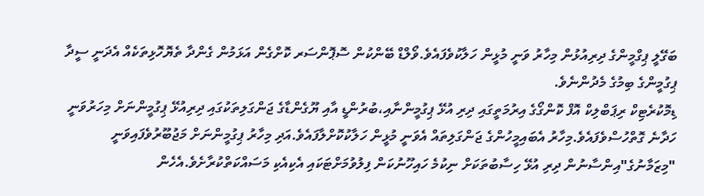ބަގޭލީ ޕިގްމީންގެ ދިރިއުޅުން މިހާރު ވަނީ މުޅީން ހަލާކުވެފައެވެ.ވޯލްޑް ބޭންކުން ސޮޕޮންސަރ ކޮށްގެން އަޅަމުން ގެންދާ ތެޔޮހޮޅިތަކެއް އެދަނީ ސީދާ ޕިގުމީންގެ ބިމުގެ މެދުންނެވެ.
ޑިމޮކުރެޓިކް ރިޕަބްލިކް އޮފް ކޮންގޯގެ އިރުމަތީގައި ދިރި އުޅޭ ޕިގުމީންނާއި،ބުރުންޑީ އާއި ޔޫގެންޑާގެ ޖަންގަލިތަކުގައި ދިރިއުޅޭ ޕިގުމީންނަށް މިހަރުވަނީ ހަދާނެ ގޮތްހުސްވެފައެވެ.މިހާރު އެބައިމީހުންގެ ޖަންގަލިތައް އެވަނީ މުޅީން ހަލާކުކޮށްލާފައެވެ.އަދި މިހާރު ޕިގުމީންނަށް މަޖުބޫރުވެފައިވަނީ "މިޒަމާނުގެ"އިންސާނުން ދިރި އުޅޭ ހިސާބުތަކަށް ނިކުމެ ހައިހޫނުކަން ފިލުވުމަށްޓަކައި އެކިއެކި މަސައްކަތްކުރާށެވެ.އެހެން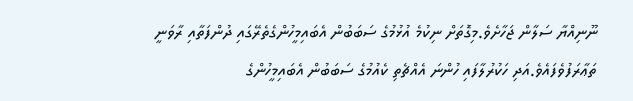ނޫނިއްޔާ ސަލާން ޖަހާށެވެ.މިގޮތަށް ނިކުމެ އުޅުމުގެ ސަބަބުން އެބައިމީހުންގެތެރޭގައި ދުންފަތާއި ރާވަނީ ތަޢާރަފުވެފައެވެ.އަދި ހަކުރުލާފައި ހުންނަ އެއްޗެތި ކެއުމުގެ ސަބަބުން އެބައިމީހުންގެ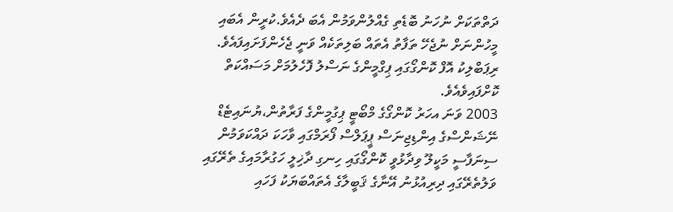ދަތްތަކަށް ނުހަނު ބޮޑެތި ގެއްލުންވަމުން އެބަ ދެއެވެ.ކުރީން އެބައި މީހުންނަށް ނުޖެހޭ ތަފާތު އެތައް ބަލިތަކެއް ވަނީ ޖެހެންފަށައިފައެވެ.
ރިޕަބްލިކު އޮފް ކޮންގޯގައި ޕިގްމީންގެ ނަސްލު ފޮހެލުމަށް މަސައްކަތް ކޮށްފައިވެއެވެ.
2003 ވަނަ އހަރު ކޮންގޯގެ މްބޯޓީ ޕިގުމީންގެ ފަރާތުން،ޔުނައިޓެޑް ނޭޝަންސްގެ އިންޑިޖިނަސް ޕީޕަލްސް ފޯރަމްގައި ވާހަކަ ދައްކަވަމުން ސިނަފާސީ މަކީލޫ ވިދާޅުވީ ކޮންގޯގައި ހިނގި ދާޚިލީ ހަގުރާމައިގެ ތެރޭގައި ވަލުތެރޭގައި ދިރިއުޅުނު އޭނާގެ ޤަބީލާގެ އެތައްބަޔަކު ފަހައި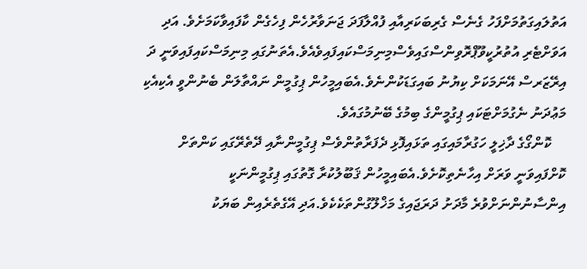އަތުލައިގަތުމަށްފަހު ގެނެސް ގެރިބަކަރިއާއި ފުއްލާފަދަ ޖަނަވާރުހެން ފިހެގެން ކާފައިވާކަމަށެވެ. އަދި އަވަށްޓެރި އުތުރުކީވޫޕްރޮވިންސްގައިވެސްމިނިމަސްކައިފައިވެއެވެ.އެތަނުގައި މިނިމަސްކައިފައިވަނީ ދަ އިރޭޒަރސް އޭނަމަކަށް ކިޔުނު ބައިގަޑަކުންނެވެ.އެބައިމީހުން ޕިގުމީން ނައްތާލަން ބެނުންވީ އެކިއެކި މަޢުދަނު ނެގުމަށްޓަކައި ޕިގުމީންގެ ބިމުގެ ބޭނުމުގައެވެ.
    ކޮންގޯގެ ދާޚިލީ ހަގުރާމައިގައި ތަޅައިފޮޅި ދެފަރާތުންވެސް ޕިގުމީންނާއި ދޭތެރޭގައި ކަންތަށް ކޮށްފައިވަނީ ވަރަށް އިހާނެތިކޮށެވެ.އެބައިމީހުން ޤަބޫލުކުރާ ގޮތުގައި ޕިގުމީންނަކީ އިންސާނުންނަށްވުރެ މާދަށު ދަރަޖައިގެ މަޚްލޫގުންތަކެކެވެ.އަދި އޭގެތެރެއިން ބަޔަކު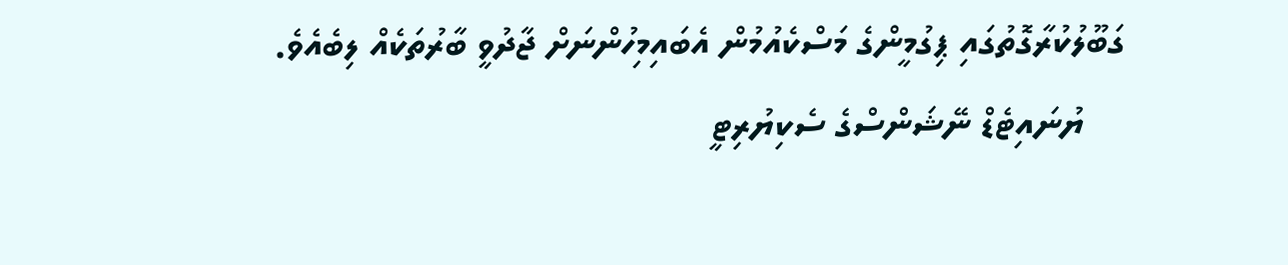ގަބޫލުކުރާގޮތުގައި ޕިގުމީންގެ މަސްކެއުމުން އެބައިމިހުންނަށް ޖާދުވީ ބާރުތަކެއް ލިބެއެވެ.
    ޔުނައިޓެޑް ނޭޝަންސްގެ ސެކިޔުރިޓީ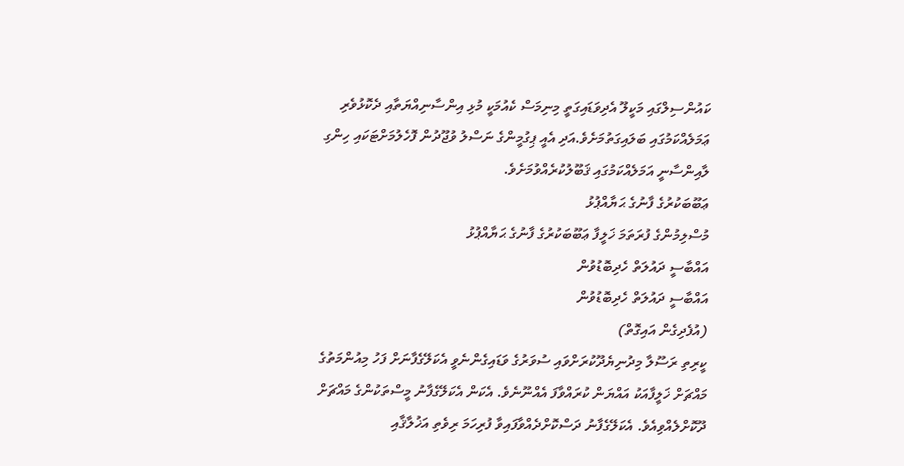ކައުންސިލްގައި މަކީލޫ އެދިވަޑައިގަތީ މިނިމަސް ކެއުމަކީ މުޅި އިންސާނިއްޔަތާއި ދެކޮޅުވެރި ޢަމަލެއްކަމުގައި ބަލައިގަތުމަށެވެ.އަދި އެއީ ޕިގުމީންގެ ނަސްލު ވުޖޫދުން ފޮހެލުމަށްޓަކައި ހިންގި ލާއިންސާނީ އަމަލެއްކަމުގައި ޤަބޫލުކުރެއްވުމަށެވެ.
ޢަބޫބަކުރުގެ ފާނުގެ ޙަޔާއްޕުޅު
މުސްލިމުންގެ ފުރަތަމަ ޚަލީފާ ޢަބޫބަކުރުގެ ފާނުގެ ޙަޔާއްޕުޅު
އައްބާސީ ދައުލަތް ހެދިބޮޑުވުން
އައްބާސީ ދައުލަތް ހެދިބޮޑުވުން
(އުފެދިގެން އައިގޮތް)
ކީރިތި ރަސޫލާ މިދުނިޔެދޫކުރަށްވައި ސުވަރުގެ ވަޑައިގެންނެވީ އެކަލޭގެފާނަށް ފަހު މިއުންމަތުގެ މައްޗަށް ޚަލީފާއަކު އައްޔަން ކުރައްވާފަ އެއްނޫނެވެ. އެކަން އެކަލޭގެފާނު މީސްތަކުންގެ މައްޗަށް ދޫކޮށްލެއްވިއެވެ. އެކަލޭގެފާނު ދަސްކޮށްދެއްވާފައިވާ ފުރިހަމަ ރިވެތި އަޚުލާޤާއި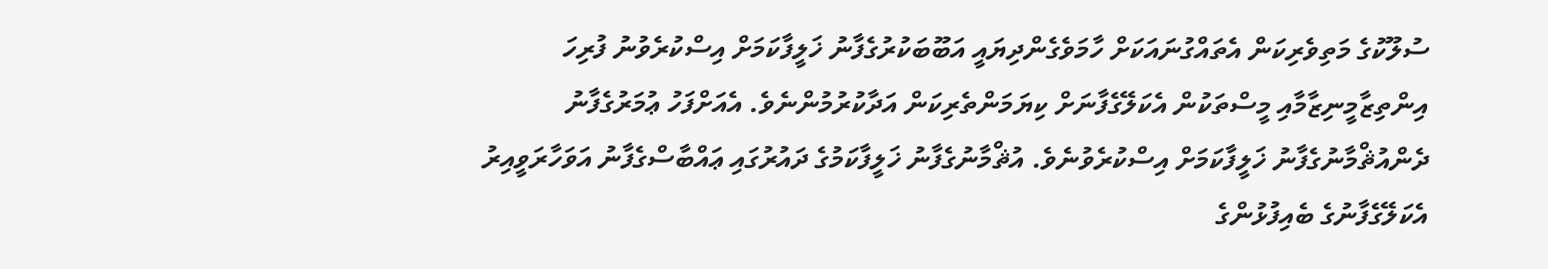ސުލޫކުގެ މަތިވެރިކަން އެތައްގުނައަކަށް ހާމަވެގެންދިޔައީ އަބޫބަކުރުގެފާނު ޚަލީފާކަމަށް އިސްކުރެވުނު ފުރިހަ އިންތިޒާމީނިޒާމާއި މީސްތަކުން އެކަލޭގެފާނަށް ކިޔަމަންތެރިކަން އަދާކުރުމުންނެވެ. އެއަށްފަހު ޢުމަރުގެފާނު ދެންއުޘްމާނުގެފާނު ޚަލީފާކަމަށް އިސްކުރެވުނެވެ. އުޘްމާނުގެފާނު ޚަލީފާކަމުގެ ދައުރުގައި ޢައްބާސްގެފާނު އަވަހާރަވީއިރު އެކަލޭގެފާނުގެ ބެއިފުޅުންގެ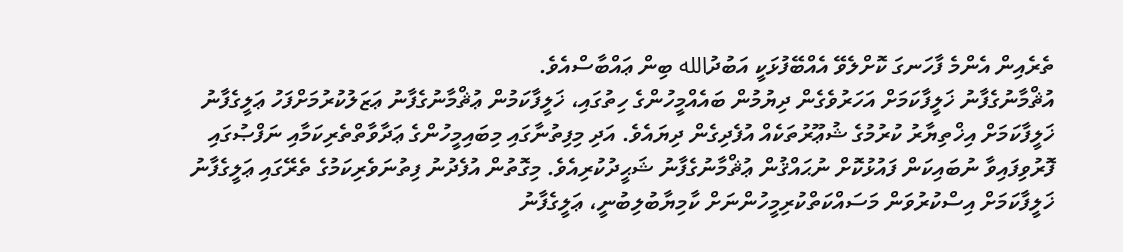ތެރެއިން އެންމެ ފާހަނގަ ކޮށްލެވޭ އެއްބޭފުޅަކީ އަބުދުالله ބިން ޢައްބާސްއެވެ.
އުޘްމާނުގެފާނު ޚަލީފާކަމަށް އަހަރުވެގެން ދިޔުމުން ބައެއްމީހުންގެ ހިތުގައި، ޚަލީފާކަމުން ޢުޘްމާނުގެފާނު ޢަޒަލުކުރުމަށްފަހު ޢަލީގެފާނު ޚަލީފާކަމަށް އިޚްތިޔާރު ކުރުމުގެ ޝުޢޫރުތަކެއް އުފެދިގެން ދިޔައެވެ. އަދި މިފިތުނާގައި މިބައިމީހުންގެ ޢަދާވާތްތެރިކަމާއި ނަފްޞުގައި ފޮރުވިފައިވާ ނުބައިކަން ފައުޅުކޮށް ނުޙައްޤުން ޢުޘްމާނުގެފާނު ޝަޙީދުކުރިއެވެ. މިގޮތުން އުފެދުނު ފިތުނަވެރިކަމުގެ ތެރޭގައި ޢަލީގެފާނު ޚަލީފާކަމަށް އިސްކުރުވަން މަސައްކަތްކުރިމީހުންނަށް ކާމިޔާބުލިބުނީ، ޢަލީގެފާނު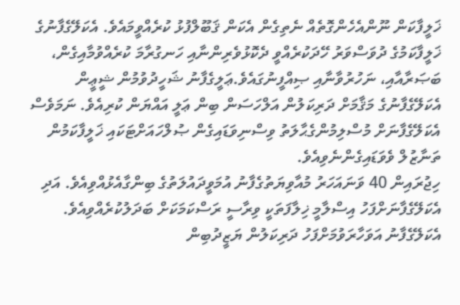ޚަލީފާކަން ނޫންއެހެންގޮތެއް ނެތިގެން އެކަން ޤަބޫލްފުޅު ކުރެއްވީމައެވެ. އެކަލޭގެފާނުގެ ޚަލީފާކަމުގެ ދުވަސްވަރު ހޭދަކުރެއްވީ ދެކޮޅުވެރިންނާއި ހަނގުރާމަ ކުރެއްވުމާއިގެން، ބަޞަރާއާއި، ނަހުރުވާނާއި ޞިއްފީނުގައެވެ.ޢަލީގެފާނު ޝަހީދުވުމުން ޝީޢީން އެކަލޭގެފާނުގެ މަޤާމަށް ދަރިކަލުން އަލްހަސަން ބިން ޢަލީ އައްޔަން ކުރިއެވެ. ނަމަވެސް އެކަލޭގެފާނަށް މުސްލިމުންގެޙާލަތު ވިސްނިވަޑައިގެން ޞުލްހައަށްޓަކައި ޚަލީފާކަމުން ތަނާޒުލް ވެވަޑައިގެންނެވިއެވެ.
ހިޖުރައިން 40 ވަނައަހަރު މުއާވިޔަތުގެފާނު އުމަވީދައުލަތުގެ ބިންގާއެޅުއްވިއެވެ. އަދި އެކަލޭގެފާނަށްފަހު އިސްލާމީ ޚިލާފަތަކީ ވިރާސީ ރަސްކަމަކަށް ބަދަލުކުރެއްވިއެވެ. އެކަލޭގެފާނު އަވަހާރަވުމަށްފަހު ދަރިކަލުން ޔަޒީދުބިން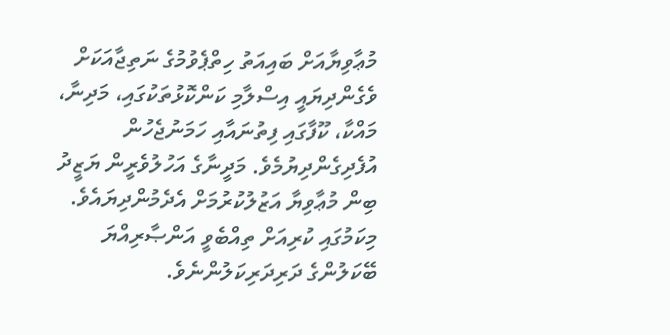މުޢާވިޔާއަށް ބައިއަތު ހިތްޕެވުމުގެ ނަތިޖާއަކަށް ވެގެންދިޔައީ އިސްލާމި ކަންކޮޅުތަކުގައި، މަދިނާ، މައްކާ، ކޫފާގައި ފިތުނައާއި ހަމަނުޖެހުން އުފެދިގެންދިޔުމެވެ. މަދީނާގެ އަހުލުވެރީން ޔަޒީދު ބިން މުޢާވިޔާ އަޒުލުކުރުމަށް އެދެމުންދިޔައެވެ. މިކަމުގައި ކުރިއަށް ތިއްބެވީ އަންޞާރިއްޔަ ބޭކަލުންގެ ދަރިދަރިކަލުންނެވެ.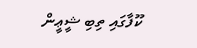ކޫފާގައި ތިބި ޝީޢީން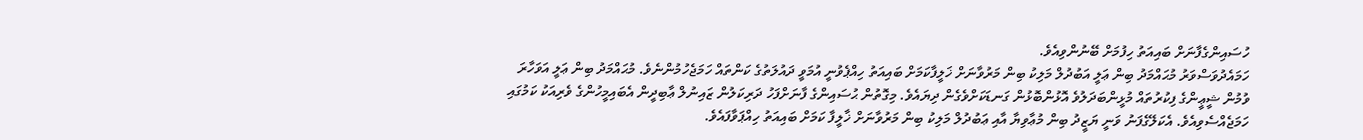ހުސައިންގެފާނަށް ބައިއަތު ހިފުމަށް ބޭނުންވިއެވެ.
ހަމައެދުވަސްވަރު މުޙައްމަދު ބިން ޢަލީ އަބުދުލް މަލިކު ބިން މަރުވާނަށް ޚަލީފާކަމަށް ބައިއަތު ހިއްޕެވުނީ އުމަވީ ދައުލަތުގެ ކަންތައް ހަމަޖެހުމުންނެވެ. މުޙައްމަދު ބިން ޢަލީ އަވަހާރަ ވުމުން ޝީޢީންގެ ފިކުރުތައް މުޅީންބަދަލުވެ އޮޅުންބޮޅުން ގަނޑަކަށްވެގެން ދިޔައެވެ. މިގޮތުން ޙުސައިންގެ ފާނަށްފަހު ދަރިކަލުން ޒައިނުލް ޢާބިދީން އެބައިމީހުންގެ ވެރިއަކު ކަމުގައި ހަމަޖެއްސެވިއެވެ. އެކަލޭގެފަނު ވަނީ ޔަޒީދު ބިން މުޢާވިޔާ އާއި ޢަބުދުލް މަލިކު ބިން މަރުވާނަށް ޚާލީފާ ކަމަށް ބައިއަތު ހިއްޕަވާފައެވެ.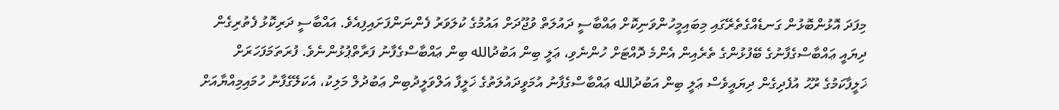މިފަދަ އޮޅުންބޮޅުން ގަނޑެއްގެތެރޭގައި މިބައިމީހުންވަނިކޮށް ޢައްބާސީ ދައުލަތް ވުޖޫދަށް އައުމުގެ ކުލަވަރު ފެންނަންފަށައިފިއެވެ. އައްބާސީ ދަރިކޮޅު ފެތުރިގެން ދިޔައީ ޢައްބާސްގެފާނުގެ ބޭފުޅުންގެ ތެރެއިން އެންމެ ދޮއްޓަށް ހުންނެވި، ޢަލީ ބިން އަބުދުالله ބިން ޢައްބާސްގެފާނު ފަރާތްޕުޅުންނެވެ. ފުރަތަމަފަހަރަށް ޚަލީފާކަމުގެ ރޫޙު އުފެދިގެން ދިޔައީވެސް ޢަލީ ބިން އަބުދުالله ޢައްބާސްގެފާނު އުމަވީދައުލަތުގެ ޚަލީފާ އަލްވަލީދުބިން ޢަބުދުލް މަލިކު، އެކަލޭގެފާނު ހުމައިމިއްޔާއަށް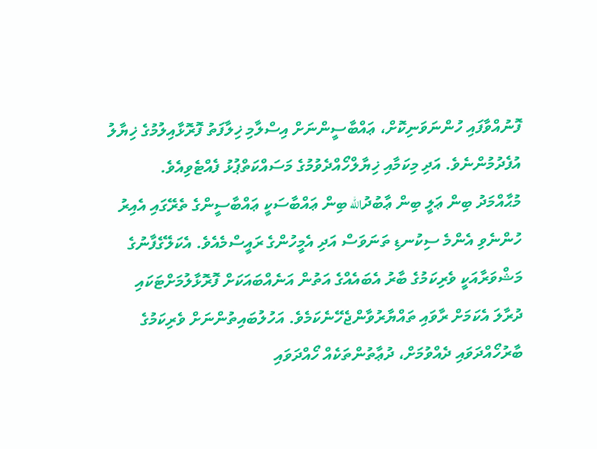ފޮނުއްވާފައި ހުންނަވަނިކޮށް، ޢައްބާސީންނަށް އިސްލާމި ޚިލާފަތު ފޮރޮޅާއިލުމުގެ ޚިޔާލު އުފެދުމުންނެވެ. އަދި މިކަމާއި ޚިޔާލްހޯއްދެވުމުގެ މަސައްކަތްޕުޅު ފެއްޓެވިއެވެ.
މުޙާއްމަދު ބިން ޢަލީ ބިން ޢާބުދުالله ބިން ޢައްބާސަކީ ޢައްބާސީންގެ ތެރޭގައި އެއިރު ހުންނެވި އެންމެ ސިކުނޑި ތަނަވަސް އަދި އެމީހުންގެ ރައީސްމެއެވެ. އެކަލޭގެފާނުގެ މަޝްވަރާއަކީ ވެރިކަމުގެ ބާރު އެބައެއްގެ އަތުން އަނެއްބައަކަށް ފޮރޮޅާލުމަށްޓަކައި ދުރާލަ އެކަމަށް ރާވައި ތައްޔާރުވާންޖެހޭނެކަމެވެ. އަހުލުބައިތުންނަށް ވެރިކަމުގެ ބާރުހޯއްދަވައި ދެއްވުމަށް، ދުޢާތުންތަކެއް ހޯއްދަވައި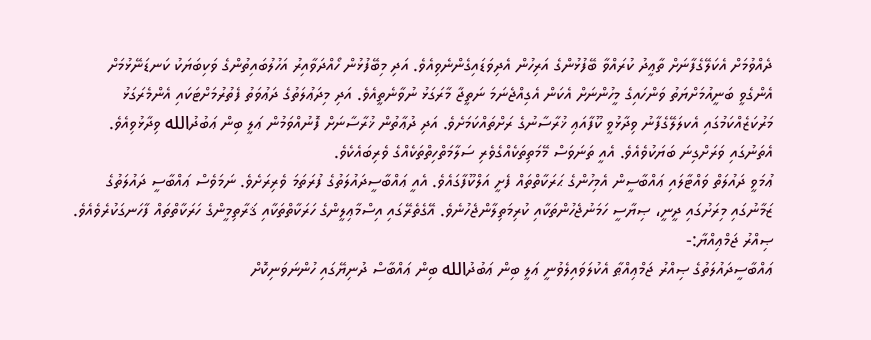ދެއްވުމަށް އެކަލޭގެފާނަށް ތާޢީދު ކުރައްވާ ބޭފުޅުންގެ އަރިހުން އެދިވަޑައިގެންނެވިއެވެ. އަދި މިބޭފުޅުން ހޯއްދަވާއިރު އަހުލުބައިތުންގެ ވަކިބަޔަކު ކަނޑަނޭޅުމަށް އެންގެވީ ބަނީއުމަށްޔަތު ވަންހައިގެ މީހުންނަށް އެކަން އެގިއްޖެނަމަ ނަތީޖާ މާރަގަޅު ނުވާނެތީއެވެ. އަދި މިދަޢުލަތުގެ ދަޢުވަތު ފެތުރުމަށްޓަކައި އެންމެރަގަޅު މަރުކަޒެއްކަމުގައި އެކލަލޭގެފާނު ވިދާޅުވީ ކޫފާއަޢި ޚުރާސާނުގެ ރަށްތައްކަމަށެވެ. އަދި ދުޢާތުން ޚުރާސާނަށް ފޮނުއްވަމުން ޢަލީ ބިން ޢަބުދުالله ވިދާޅުވިއެވެ. އެތަނުގައި ވަރަށްގިނަ ބަޔަކުވެއެވެ. އެއީ ތަނަވަސް މޭމަތިތަކެއްގެވެރި ސަލާމަތްހިތްތަކެއްގެ ވެރިބައެކެވެ.
ޢުމަވީ ދައުލަތް ވައްޓާލައި ޢައްބާސީން އެމިހުންގެ ޙަރަކާތްތައް ފެށީ އަލްކޫފާގައެވެ. އެއީ ޢައްބާސީދައުލަތުގެ ފުރަތަމަ ވެރިރަށެވެ. ނަމަވެސް ޢައްބާސީ ދައުލަތުގެ ޒަމާނުގައި މިރަށުގައި ދީނީ، ޞިޔާސީ ހަމަނުޖެހުންތަކާއި ކުރިމަތިލާންޖެހުނެވެ. އޭގެތެރޭގައި އިސްމާޢިލީންގެ ހަރަކާތްތަކާއި ޤަރާތިމީންގެ ހަރަކާތްތައް ފާހަނގަކުރެވެއެވެ.
ޞިއްރު ޖަމްޢިއްޔާ:-
ޢައްބާސީދައުލަތުގެ ޞިއްރު ޖަމްޢިއްޠާ އެކުލަވައިލެވުނީ ޢަލީ ބިން ޢަބުދުالله ބިން ޢައްބާސް ދުނިޔޭގައި ހުންނަވަނިކޮށް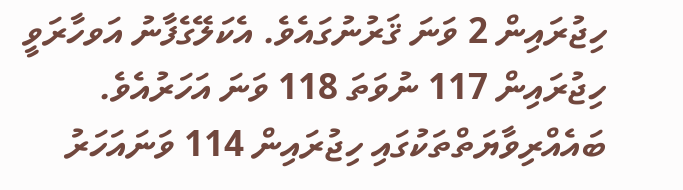ހިޖުރައިން 2 ވަނަ ޤަރުނުގައެވެ. އެކަލޭގެފާނު އަވހާރަވީ ހިޖުރައިން 117 ނުވަތަ 118 ވަނަ އަހަރުއެވެ. ބައެއްރިވާޔަތްތަކުގައި ހިޖުރައިން 114 ވަނައަހަރު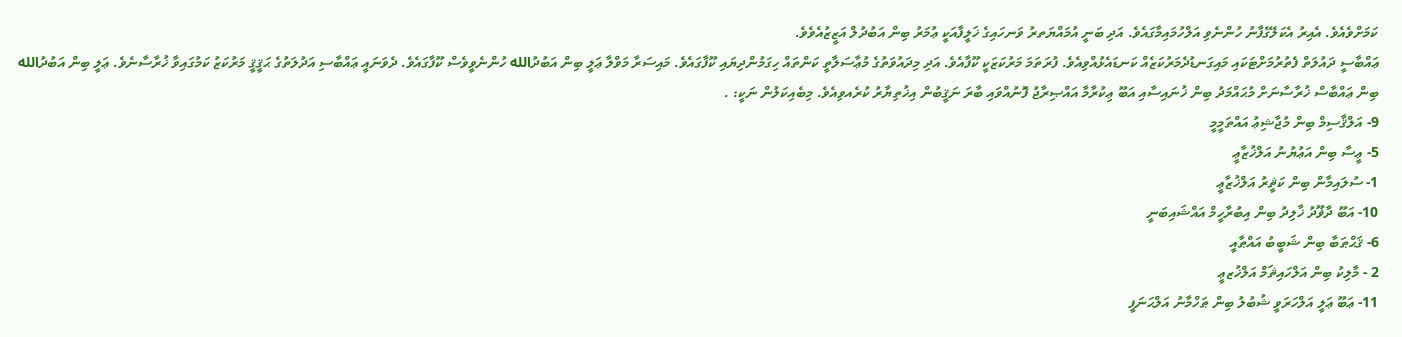ކަމަށްވެއެވެ. އެއިރު އެކަލޭގެފާނު ހުންނެވި އަލްހުމައިމާގައެވެ. އަދި ބަނީ އުމައްޔަތރު ވަނހައިގެ ޚަލީފާއަކީ ޢުމަރު ބިން އަބުދުލް އަޒީޒުއެވެވެ.
ޢައްބާސީ ދައުލަތް ފެތުރުމަށްޓަކައި މައިގަނޑުދެމަރުކަޒެއް ކަނޑައެޅުއްވިއެވެ. ފުރަތަމަ މަރުކަޒަކީ ކޫފާއެވެ. އަދި މިދައުވަތުގެ މުޢާސަލާތީ ކަންތައް ހިގަމުންދިޔައި ކޫފާގައެވެ. މައިސަރާ މަވްލާ ޢަލީ ބިން އަބުދުالله ހުންނެވީވެސް ކޫފާގައެވެ. ދެވަނައީ ޢައްބާސި އަދުލަތުގެ ޙަޤީޤީ މަރުކަޒު ކަމުގައިވާ ޚުރާސާނެވެ. ޢަލީ ބިން އަބުދުالله ބިން ޢައްބާސް ޚުރާސާނަށް މުޙައްމަދު ބިން ޚުނައިސާއި އަބޫ ޢިކުރާމާ އައްޞިރާޖު ފޮނުއްވައި ބާރަ ނަޤީބުން އިޚުތިޔާރު ކުރެއވިއެވެ. މިބެއިކަލުން ނަކީ: .
9- އަލްޤާސިމް ބިން މުޖާޝިޢު އައްތަމީމީ
5- ޢީސާ ބިން އަޢުޔުނު އަލްޚުޒާޢީ
1- ސުލައިމާން ބިން ކަޘީރު އަލްޚުޒާޢީ
10- އަބޫ ދާޥޫދު ޚާލިދު ބިން އިބުރާހީމް އައްޝައިބަނީ
6- ޤަޙްޠަބާ ބިން ޝަބީބު އައްޠާއީ
2 - މާލިކު ބިން އަލްހައިޘަމް އަލްޚުޒޢީ
11- ޢަބޫ ޢަލީ އަލްހަރަވީ ޝުބުލު ބިން ޠަހްމާނު އަލްޙަނަފީ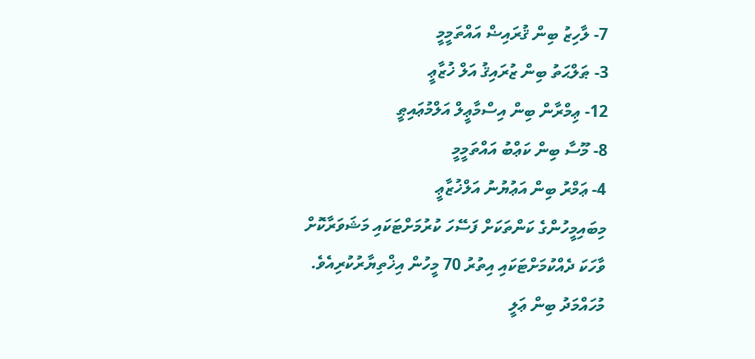7- ލާހިޒު ބިން ޤުރައިޟް އައްތަމީމީ
3- ޠަލްޙަތު ބިން ޒުރައިޤު އަލް ޚުޒާޢީ
12- ޢިމްރާން ބިން އިސްމާޢީލް އަލްމުޢައިޠީ
8- މޫސާ ބިން ކަޢްބު އައްތަމީމީ
4- ޢަމްރު ބިން އަޢުޔުނު އަލްޚުޒާޢީ
މިބައިމީހުންގެ ކަންތަކަށް ފަސޭހަ ކުރުމަށްޓަކައި މަޝަވަރާކޮށް ވާހަކަ ދެއްކުމަށްޓަކައި އިތުރު 70 މީހުން އިޚްތިޔާރުކުރިއެވެ. މުހައްމަދު ބިން ޢަލީ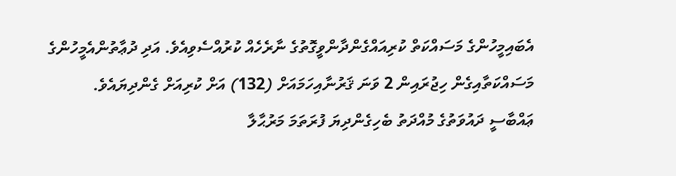އެބައިމީހުންގެ މަސައްކަތް ކުރިއައްގެންދާންވީގޮތުގެ ނާރެހެއް ކުރުއްސެވިއެވެ. އަދި ދުޢާތުންއެމީހުންގެ މަސައްކަތާއިގެން ހިޖުރައިން 2 ވަނަ ޤަރުނާއިހަމައަށް (132) އަށް ކުރިއަށް ގެންދިޔައެވެ.
ޢައްބާސީ ދައުވަތުގެ މުއްދަތު ބެހިގެންދިޔަ ފުރަތަމަ މަރުޙާލާ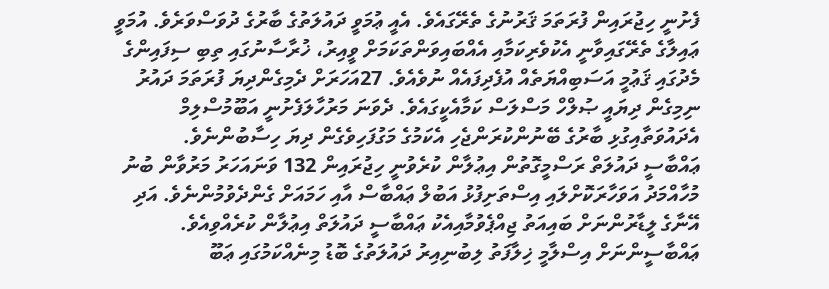ފެށުނީ ހިޖުރައިން ފުރަތަމަ ޤަރުނުގެ ތެރޭގައެވެ. އެއީ ޢުމަވީ ދައުލަތުގެ ބާރުގެ ދުވަސްވަރެވެ. އުމަވީ ޢައިލާގެ ތެރޭގައިވާނީ އެކުވެރިކަމާއި އެއްބައިވަންތަކަމަށް ވީއިރު، ޚުރާސާނުގައި ތިބި ސިފައިންގެ މެދުގައި ޤަޢުމީ އަސަބިއްޔަތެއް އުފެދިފައެއް ނުވެއެވެ. 27އަހަރަށް ދެމިގެންދިޔަ ފުރަތަމަ ދައުރު ނިމިގެން ދިޔައީ ޞުލްހް މަސްލަސް ކަމާއެކީގައެވެ. ދެވަނަ މަރުހާލަފެށުނީ އަބޫމުސްލިމް އެދައުވަތާއިގުޅި ބާރުގެ ބޭނުންކުރަންޖެހި އެކަމުގެ މަގުފަހިވެގެން ދިޔަ ހިސާބުންނެވެ.
ޢައްބާސީ ދައުލަތް ރަސްމީގޮތުން އިޢުލާން ކުރެވުނީ ހިޖުރައިން 132 ވަނައަހަރު މަރުވާން ބުނު މުހާއްމަދު އަވަހާރަކޮށްލައި އިސްތަށިފުޅު އަބުލް ޢައްބާސް އާއި ހަމައަށް ގެންދެވުމުންނެވެ. އަދި އޭނާގެ ލީޑާރުންނަށް ބައިއަތު ޖިއްޕެވުމާއިއެކު ޢައްބާސީ ދައުލަތް އިޢުލާން ކުރެއްވިއެވެ. ޢައްބާސީންނަށް އިސްލާމީ ޚިލާފަތު ލިބުނިއިރު ދައުލަތުގެ ބޮޑު މިނެއްކަމުގައި ޢަބޫ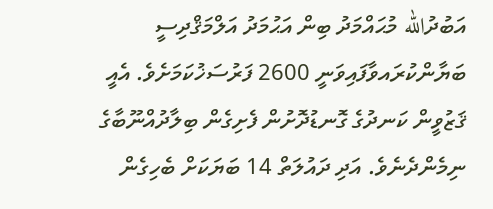އަބުދުالله މުޙައްމަދު ބިން އަޙުމަދު އަލްމަޤްދިސީ ބަޔާންކުރައވާފައިވަނީ 2600 ފަރުސަޚުކަމަށެވެ. އެއީ ޤަޒުވީން ކަނދުގެ ގޮނޑުދޮށުން ފެށިގެން ބިލާދުއްނޫބާގެ ނިމެންދެނެވެ. އަދި ދައުލަތް 14 ބަޔަކަށް ބެހިގެން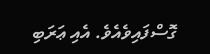ގޮސްފައިވެއެވެ. އެއި ޢަރަބި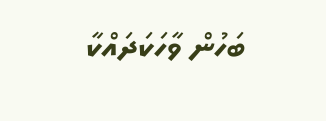ބަހުން ވާހަކަދައްކާ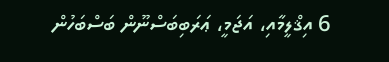6 އިޤްލީމާއި، އަޖަމީ، ޢަރަބިބަސްނޫން ބަސްބަހުން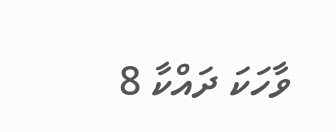ވާހަކަ ދައްކާ 8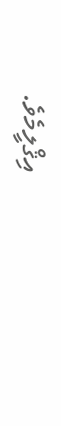އިޤްލީމެވެ.